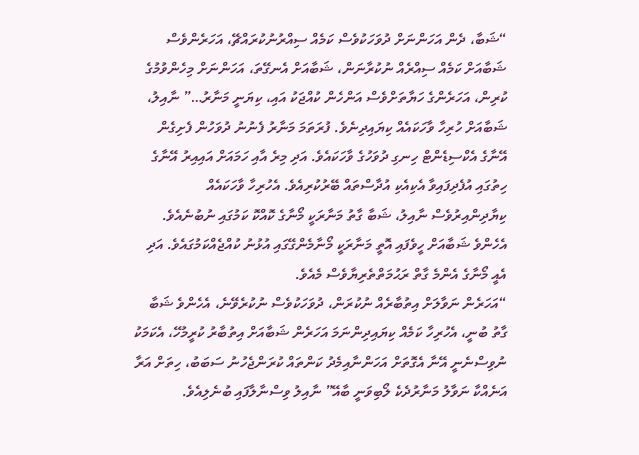“ޝަބާ، ދެން އަހަންނަށް ދުވަހަކުވެސް ކަމެއް ސިއްރުނުކުރައްޗޭ، އަހަރެންވެސް ޝަބާއަށް ކަމެއް ސިއްރެއް ނުކުރާނަން، ޝަބާއަށް އެނގޭތަ، އަހަންނަށް މިހެންވުމުގެ ކުރިން، އަހަރެންގެ ހަޔާތަށްވެސް އަންހެން ކުއްޖަކު އައި، ކިޔަނީ މަނާރު…” ނާއިލު، ޝަބާއަށް ހުރިހާ ވާހަކައެއް ކިޔައިދިނެވެ. ފުރަތަމަ މަނާރު ފެނުނު ދުވަހުން ފެށިގެން އޭނާގެ އެކްސިޑެންޓް ހިނގި ދުވަހުގެ ވާހަކައެވެ. އަދި މިރެ އާއި ހަމައަށް އައިއިރު އޭނާގެ ހިތުގައި އުފެދިފައިވާ އެކިއެކި އުދާސްތައް ބޭރުކުރިއެވެ. އެހުރިހާ ވާހަކައެއް ކިޔާދިންއިރުވެސް ނާއިލު، ޝަބާ ގާތު މަނާރަކީ މޯނާގެ ކޮއްކޮ ކަމުގައި ނުބުނެއެވެ. އެހެންވެ ޝަބާއަށް ހީވެފައި އޮތީ މަނާރަކީ މޯނާމެންގޭގައި އުޅުނު ކުއްޖެއްކަމުގައެވެ. އަދި އެއީ މޯނާގެ އެންމެ ގާތް ރަޙުމަތްތެރިޔާވެސް މެއެވެ.
“އަހަރެން ނަވާލަށް އިތުބާރެއް ނުކުރަން، ދުވަހަކުވެސް ނުކުރެވޭނެ، އެހެންވެ ޝަބާ ގާތު ބުނީ، އެހުރިހާ ކަމެއް ކިޔައިދިންނަމަ އަހަރެން ޝަބާއަށް އިތުބާރު ކުރީމުހޭ، އެކަމަކު ނުވިސްނެނީ އޭނާ އެގޮތަށް އަހަންނާއިމެދު ކަންތައް ކުރަންޖެހުނު ސަބަބު، ހިތަށް އަރާ އަނެއްކާ ނަވާލު މަނާރުދެކެ ލޯބިވަނީ ބާއޭ” ނާއިލު ވިސްނާލާފައި ބުނެލިއެވެ.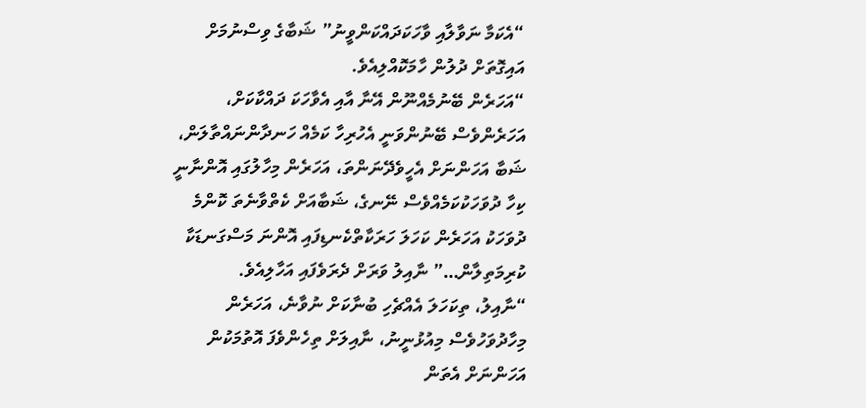“އެކަމާ ނަވާލާއި ވާހަކަދައްކަންވީނު” ޝަބާގެ ވިސްނުމަށް އައިގޮތަށް ދުލުން ހާމަކޮއްލިއެވެ.
“އަހަރެން ބޭނުމެއްނޫން އޭނާ އާއި އެވާހަކަ ދައްކާކަށް، އަހަރެންވެސް ބޭނުންވަނީ އެހުރިހާ ކަމެއް ހަނދާންނައްތާލަން، ޝަބާ އަހަންނަށް އެހީވެދޭނަންތަ، އަހަރެން މިހާލުގައި އޮންނާނީ ކިހާ ދުވަހަކުކަމެއްވެސް ނޭނގެ، ޝަބާއަށް ކެތްވާނެތަ ކޮންމެ ދުވަހަކު އަހަރެން ކަހަލަ ހަރަކާތްކެނޑިފައި އޮންނަ މަސްގަނޑަކާ ކުރިމަތިލާން…” ނާއިލު ވަރަށް ދެރަވެފައި އަހާލިއެވެ.
“ނާއިލު، ތިކަހަލަ އެއްޗެހި ބުނާކަށް ނުވާނެ، އަހަރެން މިހާދުވަހުވެސް މިއުޅުނީނު، ނާއިލަށް ތިހެންވެފަ އޮތުމަކުން އަހަންނަށް އެތަން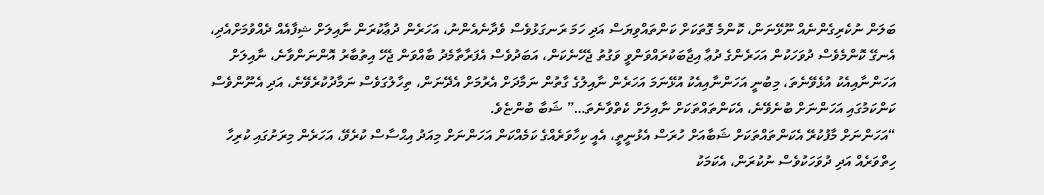ބަލަން ނުކެރިގެންނެއް ނޫޅޭނަން، ކޮންމެ ގޮތަކަށް ކަންތައްވިޔަސް އަދި ހަމަ ރަނގަޅުވެސް ވެދާނެއެންނު، އަހަރެން ދުޢާކުރަން ނާއިލަށް ޝިފާއެއް ދެއްވުމަށްއެދި، އެނގޭ ކޮންމެވެސް ދުވަހަކުން އަހަރެންގެ ދުޢާ އިޖާބަކުރައްވަންވީ ވަގުތު ޖެހޭނެކަން، އަބަދުވެސް އެފަރާތާމެދު ބާއްވަން ޖެހޭ އިތުބާރު އޮންނަންވާނެ، ނާއިލަށް އަހަންނާއިއެކު އުޅެވޭނެތަ، މިބުނީ އަހަންނާއިއެކު އުޅޭނަމަ އަހަރެން ނާއިލުގެ ގާތުން ނަމާދަށް އެރުމަށް އެދޭނަން، ތިހާލުގަވެސް ނަމާދުކުރެވޭނެ، އަދި އެނޫންވެސް ކަންކަމުގައި އަހަންނަށް ބުނެވޭނެ، އެކަންތައްތަކަށް ނާއިލަށް ކެތްވާނެތަ…” ޝަބާ ބުންޏެވެ.
“އަހަންނަށް މާފުކުރޭ އެކަންތައްތަކަށް ޝަބާއަށް ހުރަސް އެޅުނީތީ، އެއީ ކިހާވަރެއްގެ ކަމެއްކަން އަހަންނަށް މިއަދު އިޙްސާސް ކުރެވޭ، އަހަރެން މިރަށުގައި ކުރިހާ ހިތްވަރެއް އަދި ދުވަހަކުވެސް ނުކުރަން، އެކަމަކު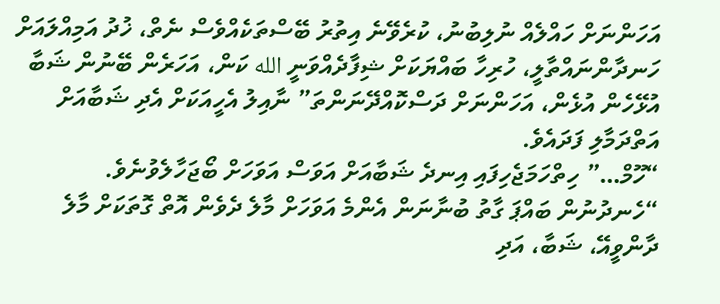އަހަންނަށް ހައްލެއް ނުލިބުނު، ކުރެވޭނެ އިތުރު ބޭސްތަކެއްވެސް ނެތް، ޚުދު އަމިއްލައަށް ހަނދާންނައްތާލީ، ހުރިހާ ބައްޔަކަށް ޝިފާދެއްވަނީ الله ކަން، އަހަރެން ބޭނުން ޝަބާ އުޅޭހެން އުޅެން، އަހަންނަށް ދަސްކޮއްދޭނަންތަ” ނާއިލު އެހީއަކަށް އެދި ޝަބާއަށް އަތްދަމާލި ފަދައެވެ.
“ހޫމް…” ހިތްހަމަޖެހިފައި އިނދެ ޝަބާއަށް އަވަސް އަވަހަށް ބޯޖަހާލެވުނެވެ.
“ހެނދުނުން ބައްޕަ ގާތު ބުނާނަން އެންމެ އަވަހަށް މާލެ ދެވެން އޮތް ގޮތަކަށް މާލެ ދާންވީއޭ، ޝަބާ، އަދި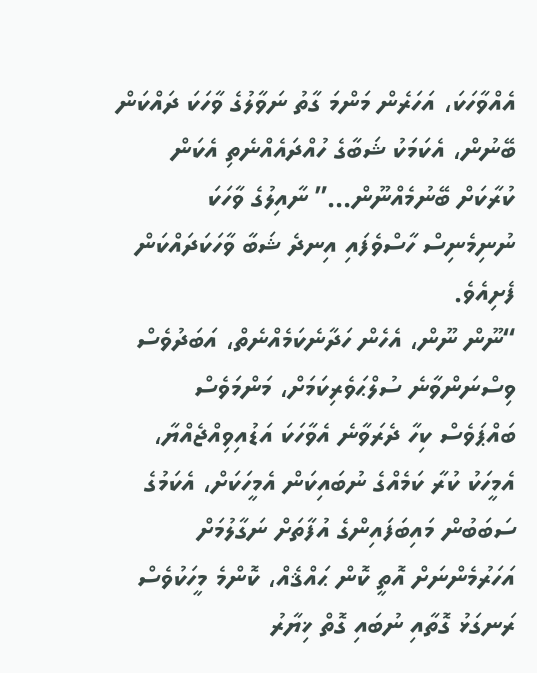އެއްވާހަކަ، އަހަރެން މަންމަ ގާތު ނަވާލުގެ ވާހަކަ ދައްކަން ބޭނުން، އެކަމަކު ޝަބާގެ ހުއްދައެއްނެތި އެކަން ކުރާކަށް ބޭނުމެއްނޫން…” ނާއިލުގެ ވާހަކަ ނުނިމެނިސް ހާސްވެފައި އިނދެ ޝަބާ ވާހަކަދައްކަން ފެށިއެވެ.
“ނޫން ނޫން، އެހެން ހަދާނެކަމެއްނެތް، އަބަދުވެސް ވިސްނަންވާނެ ސުލްޙަވެރިކަމަށް، މަންމަވެސް ބައްޕަވެސް ކިހާ ދެރަވާނެ އެވާހަކަ އަޑުއިވިއްޖެއްޔާ، އެމީހަކު ކުރާ ކަމެއްގެ ނުބައިކަން އެމީހަކަށް، އެކަމުގެ ސަބަބުން މައިބަފައިންގެ އުފާތަށް ނަގާލުމަށް އަހަރުމެންނަށް އޮތީ ކޮން ޙައްޤެއް، ކޮންމެ މީހަކުވެސް ރަނގަޅު ގޮތާއި ނުބައި ގޮތް ޚިޔާރު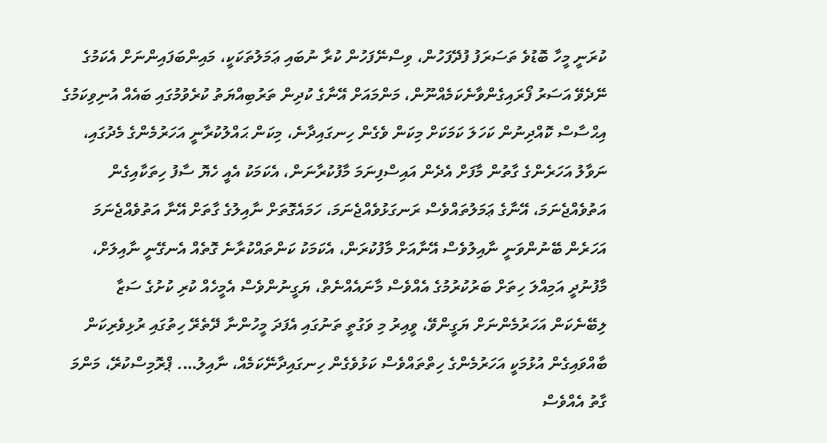ކުރަނީ މީހާ ބޮޑުވެ ތަސަރަފު ފުދޭފަހުން، ވިސްނޭފަހުން ކުރާ ނުބައި ޢަމަލުތަކަކީ، މައިންބަފައިންނަށް އެކަމުގެ ނޭދެވޭ އަސަރު ފޯރައިގެންވާނެކަމެއްނޫން، މަންމައަށް އޭނާގެ ކުދިން ތަރުބިއްޔަތު ކުރެވުމުގައި ބައެއް އުނިވިކަމުގެ އިޙްސާސް ކޮއްދިނުން ކަހަލަ ކަމަކަށް މިކަން ވެގެން ހިނގައިދާނެ، މިކަން ޙައްލުކުރާނީ އަހަރުމެންގެ މެދުގައި، ނަވާލު އަހަރެންގެ ގާތުން މާފަށް އެދެން އައިސްފިނަމަ މާފުކުރާނަން، އެކަމަކު އެއީ ހެޔޮ ސާފު ހިތަކާއިގެން އަތުވެއްޖެނަމަ، އޭނާގެ ޢަމަލުތައްވެސް ރަނގަޅުވެއްޖެނަމަ، ހަމައެގޮތަށް ނާއިލުގެ ގާތަށް އޭނާ އަތުވެއްޖެނަމަ އަހަރެން ބޭނުންވަނީ ނާއިލުވެސް އޭނާއަށް މާފުކުރަން، އެކަމަކު ކަންތައްކުރާނެ ގޮތެއް އެނގޭނީ ނާއިލަށް، މާފުނުދީ އަމިއްލަ ހިތަށް ބަރުކުރުމުގެ އެއްވެސް މާނައެއްނެތް، ޔަގީނުންވެސް އެމީހެއް ކުރި ކުށުގެ ސަޒާ ލިބޭނެކަން އަހަރުމެންނަށް ޔަގީންވޭ، ވީއިރު މި ވަގުތީ ތަނުގައި އެފަދަ މީހުންނާ ދޭތެރޭ ހިތުގައި ރުޅިވެރިކަން ބާއްވައިގެން އުޅުމަކީ އަހަރުމެންގެ ހިތްތައްވެސް ކަޅުވެގެން ހިނގައިދާނޭކަމެއް، ނާއިލު…. ޕްރޮމިސްކުރޭ، މަންމަ ގާތު އެއްވެސް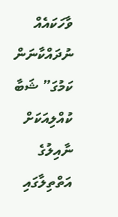ވާހަކައެއް ނުދައްކާނަން ކަމުގަ” ޝަބާ ކުއްލިއަކަށް ނާއިލުގެ އަތްތިލާގައި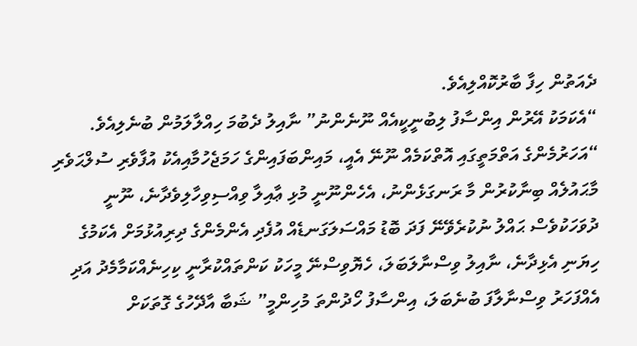ދެއަތުން ހިފާ ބާރުކޮއްލިއެވެ.
“އެކަމަކު އޭރުން އިންސާފު ލިބުނީކީއެއް ނޫނެންނު” ނާއިލު ދެބުމަ ހިއްލާލަމުން ބުނެލިއެވެ.
“އަހަރުމެންގެ އަތްމަތީގައި އޮތްކަމެއް ނޫނޭ އެއީ، މައިންބަފައިންގެ ހަމަޖެހުމާއިއެކު އުފާވެރި ސުލްޙަވެރި މާޙައުލެއް ބިނާކުރުން މާ ރަނގަޅެންނު، އެހެންނޫނީ މުޅި ޢާއިލާ ވިއްސިވިހާލިވެދާނެ، ނޫނީ ދުވަހަކުވެސް ޙައްލު ނުކުރެވޭނޭ ފަދަ ބޮޑު މައްސަލަގަނޑެއް އުފެދި އެންމެންގެ ދިރިއުޅުމަށް އެކަމުގެ ހިޔަނި އެޅިދާނެ، ނާއިލު ވިސްނާލަބަލަ، ހެޔޮވިސްނޭ މީހަކު ކަންތައްކުރާނީ ކިހިނެއްކަމާމެދު އަދި އެއްފަހަރު ވިސްނާލާފަ ބުނެބަލަ، އިންސާފު ހޯދުންތަ މުހިންމީ” ޝަބާ އާދޭހުގެ ގޮތަކަށް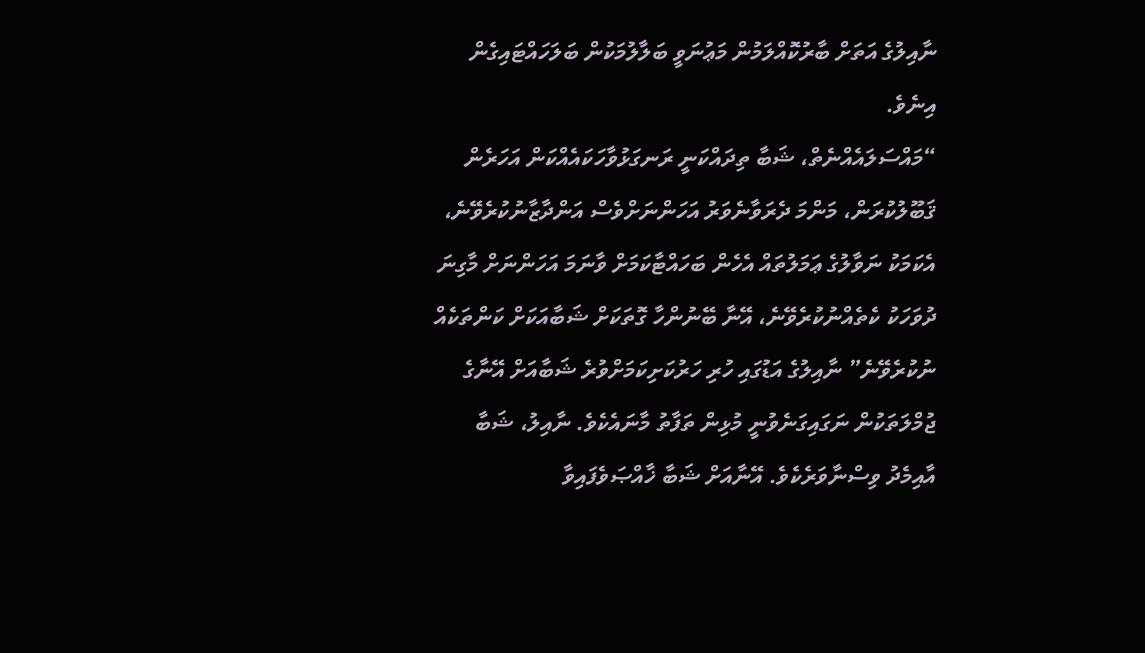ނާއިލުގެ އަތަށް ބާރުކޮއްލަމުން މަޢުނަވީ ބަލާލުމަކުން ބަލަހައްޓައިގެން އިނެވެ.
“މައްސަލައެއްނެތް، ޝަބާ ތިދައްކަނީ ރަނގަޅުވާހަކައެއްކަން އަހަރެން ޤަބޫލުކުރަން، މަންމަ ދެރަވާނެވަރު އަހަންނަށްވެސް އަންދާޒާނުކުރެވޭނެ، އެކަމަކު ނަވާލުގެ ޢަމަލުތައް އެހެން ބަހައްޓާކަމަށް ވާނަމަ އަހަންނަށް މާގިނަ ދުވަހަކު ކެތެއްނުކުރެވޭނެ، އޭނާ ބޭނުންހާ ގޮތަކަށް ޝަބާއަކަށް ކަންތަކެއް ނުކުރެވޭނެ” ނާއިލުގެ އަޑުގައި ހުރި ހަރުކަށިކަމަށްވުރެ ޝަބާއަށް އޭނާގެ ޖުމްލަތަކުން ނަގައިގަނެވުނީ މުޅިން ތަފާތު މާނައެކެވެ. ނާއިލު، ޝަބާ އާއިމެދު ވިސްނާވަރެކެވެ. އޭނާއަށް ޝަބާ ޚާއްޞަވެފައިވާ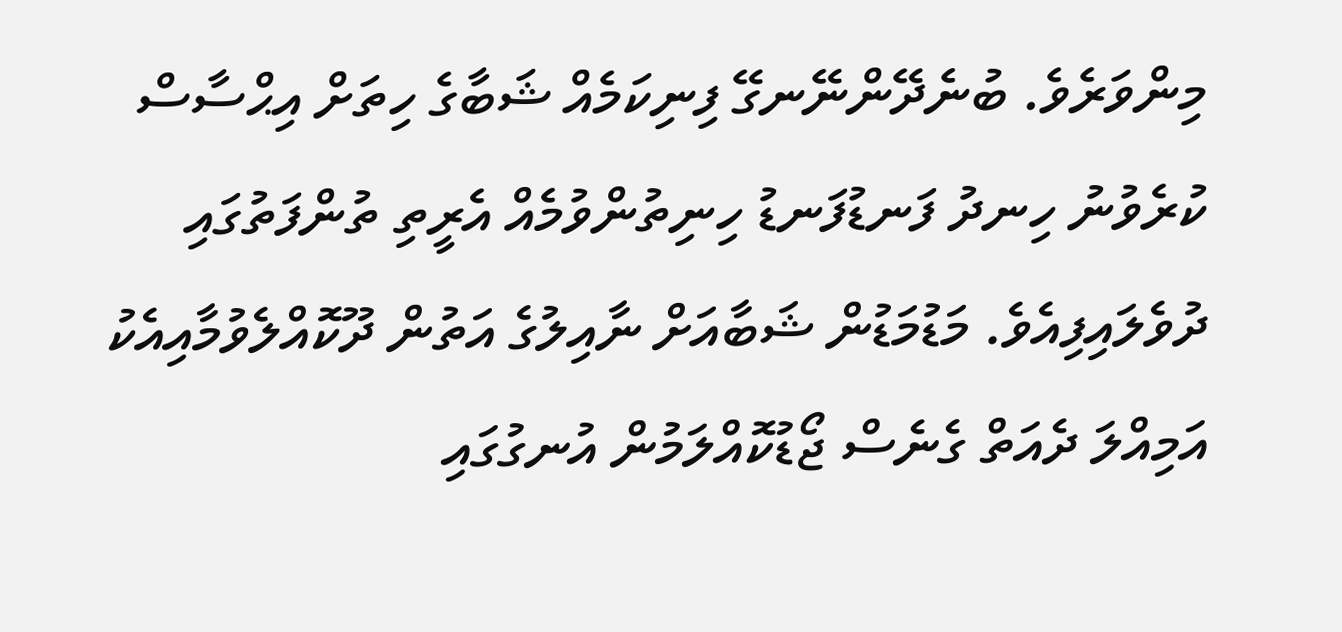މިންވަރެވެ. ބުނެދޭންނޭނގޭ ފިނިކަމެއް ޝަބާގެ ހިތަށް އިޙްސާސް ކުރެވުނު ހިނދު ފަނޑުފަނޑު ހިނިތުންވުމެއް އެރީތި ތުންފަތުގައި ދުވެލައިފިއެވެ. މަޑުމަޑުން ޝަބާއަށް ނާއިލުގެ އަތުން ދޫކޮއްލެވުމާއިއެކު އަމިއްލަ ދެއަތް ގެނެސް ޖޯޑުކޮއްލަމުން އުނގުގައި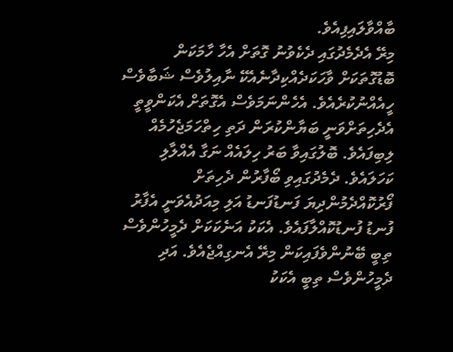ބާއްވާލައިފިއެވެ.
މިރޭ އެދެމެދުގައި ދެކެވުނު ގޮތަށް އެހާ ހާމަކަން ބޮޑުގޮތަކަށް ވާހަކަދެއްކިދާނެއެކޭ ނާއިލުވެސް ޝަބާވެސް ހީއެއްނުކުރެއެވެ. އެހެންނަމަވެސް އެގޮތަށް އެކަންވީތީ އެދެހިތަށްވަނީ ބަޔާންކުރަން ދަތި ހިތްހަމަޖެހުމެއް ލިބިފައެވެ. ބޮލުގައިވާ ބަރު ހިލައެއް ނަގާ އެއްލާލި ކަހަލައެވެ. ދެމެދުގައިވި ބޯފާރުން ދެހިތަށް ފޯރުކޮއްދެމުންދިޔަ ފަނޑުފަނޑު އަލި މިއަދުއެވަނީ އެފާރު ފުނޑު ފުނޑުކޮއްލާފައެވެ. އެކަކު އަނެކަކަށް ދެމީހުންވެސް ތިބީ ބޭނުންވެފައިކަން މިރޭ އެނގިއްޖެއެވެ. އަދި ދެމީހުންވެސް ތިބީ އެކަކު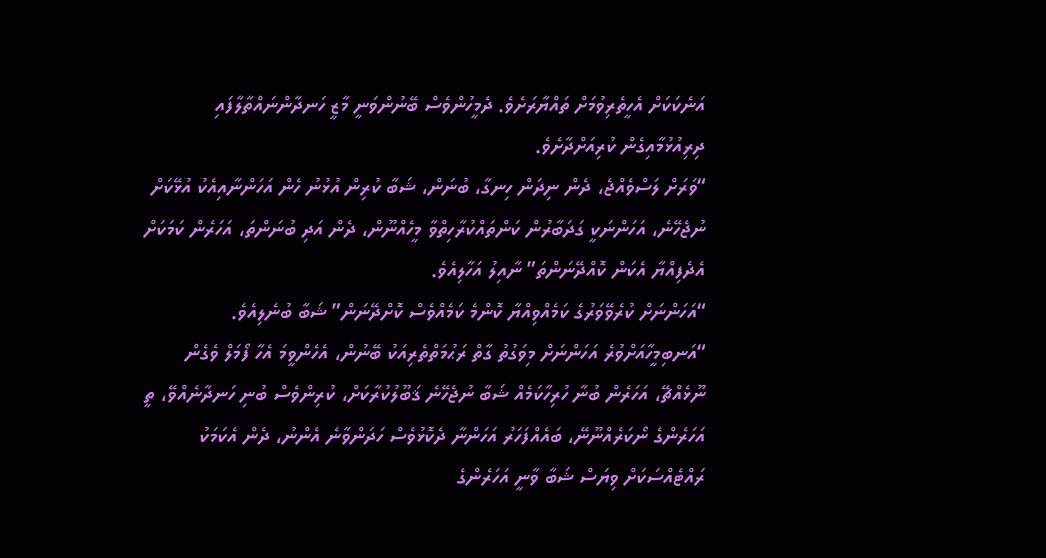އަނެކަކަށް އެހީތެރިވުމަށް ތައްޔާރަށެވެ. ދެމީހުންވެސް ބޭނުންވަނީ މާޒީ ހަނދާންނައްތާލާފައި ދިރިއުޅުމާއިގެން ކުރިއަށްދާށެވެ.
“ވަރަށް ލަސްވެއްޖެ، ދެން ނިދަން ހިނގާ، ބުނަން، ޝަބާ ކުރިން އުޅުނު ހެން އަހަންނާއިއެކު އުޅޭކަށް ނުޖެހޭނެ، އަހަންނަކީ ގަދަބާރުން ކަންތައްކުރާހިތްވާ މީހެއްނޫން، ދެން އަދި ބުނަންތަ، އަހަރެން ކަމަކަށް އެދެފިއްޔާ އެކަން ކޮއްދޭނަންތަ” ނާއިލު އަހާލިއެވެ.
“އަހަންނަށް ކުރެވޭވަރުގެ ކަމެއްވިއްޔާ ކޮންމެ ކަމެއްވެސް ކޮށްދޭނަން” ޝަބާ ބުނެލިއެވެ.
“އަނބިމީހާއަށްވުރެ އަހަންނަށް މިވަގުތު ގާތް ރަޙުމަތްތެރިއަކު ބޭނުން، އެހެންވީމަ އެހާ ފޯމަލް ވެގެން ނޫޅެއްޗޭ، އަހަރެން ބުނާ ހުރިހާކަމެއް ޝަބާ ނުޖެހޭނެ ޤަބޫލުކުރާކަށް، ކުރިންވެސް ބުނި ހަނދާނެއްވޭ، ތީ އަހަރެންގެ ނޯކަރެއްނޫނޭ، ބައެއްފަހަރު އަހަންނާ ދެކޮޅުވެސް ހަދަންވާނެ އެންނު، ދެން އެކަމަކު ރައްޓެއްސަކަށް ވިޔަސް ޝަބާ ވާނީ އަހަރެންގެ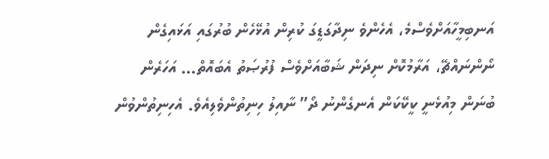އަނބިމީހާއަށްވެސްމެ، އެހެންވެ ނިދާގަޑީގަ ކުރިން އުޅޭހެން ބުރުގައި އަޅައިގެން ނޯންނައްޗޭ، އަރާމުކޮށް ނިދަން ޝަބާއަށްވެސް ފުރުޞަތު އެބައޮތް… އަހަރެން ބުނަން މިއުޅެނީ ކީކޭކަން އެނގެންނު ދޯ” ނާއިލު ހިނިތުންވެލިއެވެ. އެހިނިތުންވުން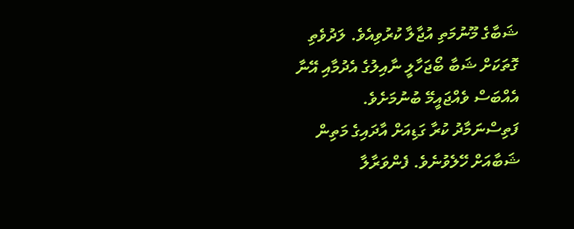ޝަބާގެ މޫނުމަތި އުޖާލާ ކުރުވިއެވެ. ލަދުވެތި ގޮތަކަށް ޝަބާ ބޯޖަހާލީ ނާއިލުގެ އެދުމާއި އޭނާ އެއްބަސް ވެއްޖައީމޭ ބުނުމަށެވެ.
ފަތިސްނަމާދު ކުރާ ގަޑިއަށް އާދައިގެ މަތިން ޝަބާއަށް ހޭލެވުނެވެ. ފެންވަރާލާ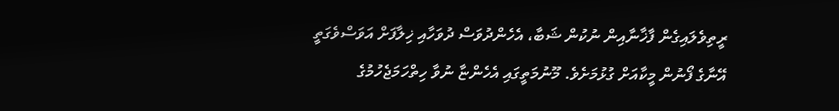ރީތިވެލައިގެން ފާޚާނާއިން ނުކުން ޝަބާ، އެހެންދުވަސް ދުވަހާއި ޚިލާފަށް އަވަސްވެގަތީ އޭނާގެ ފޯނުން މީކާއަށް ގުޅުމަށެވެ. މޫނުމަތީގައި އެހެންޏާ ނުވާ ހިތްހަމަޖެހުމުގެ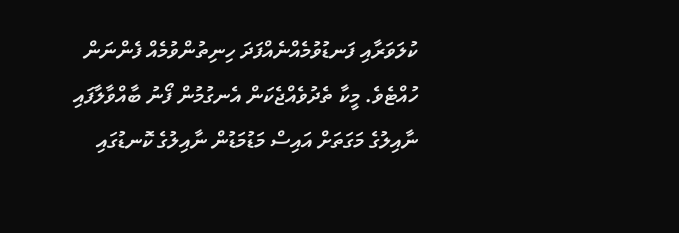ކުލަވަރާއި ފަނޑުވުމެއްނެއްފަދަ ހިނިތުންވުމެއް ފެންނަން ހުއްޓެވެ. މީކާ ތެދުވެއްޖެކަން އެނގުމުން ފޯނު ބާއްވާލާފައި ނާއިލުގެ މަގަތަށް އައިސް މަޑުމަޑުން ނާއިލުގެ ކޮނޑުގައި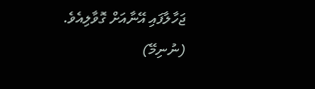ޖަހާލާފައި އޭނާއަށް ގޮވާލިއެވެ.
(ނުނިމޭ)